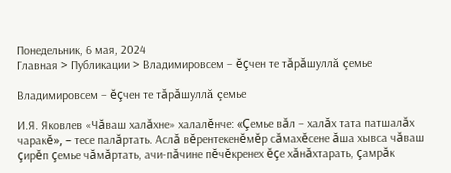Понедельник, 6 мая, 2024
Главная > Публикации > Владимировсем – ĕçчен те тăрăшуллă çемье

Владимировсем – ĕçчен те тăрăшуллă çемье

И.Я. Яковлев «Чăваш халăхне» халалĕнче: «Çемье вăл – халăх тата патшалăх чаракĕ», – тесе палăртать. Аслă вĕрентекенĕмĕр сăмахĕсене ăша хывса чăваш çирĕп çемье чăмăртать, ачи-пăчине пĕчĕкренех ĕçе хăнăхтарать, çамрăк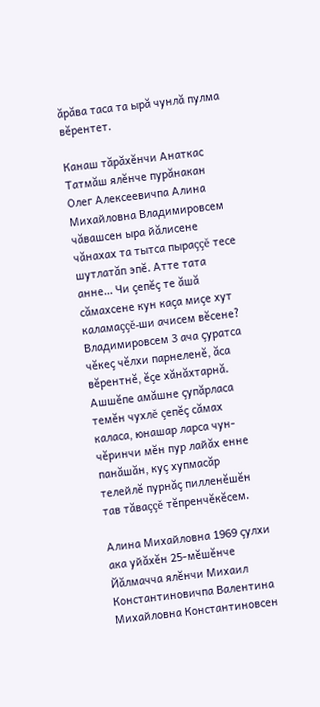ăрăва таса та ырă чунлă пулма вĕрентет.

Канаш тăрăхĕнчи Анаткас Татмăш ялĕнче пурăнакан Олег Алексеевичпа Алина Михайловна Владимировсем чăвашсен ыра йăлисене чăнахах та тытса пыраççĕ тесе шутлатăп эпĕ. Атте тата анне… Чи çепĕç те ăшă сăмахсене кун каçа миçе хут каламаççĕ-ши ачисем вĕсене? Владимировсем 3 ача çуратса чĕкеç чĕлхи парнеленĕ, ăса вĕрентнĕ, ĕçе хăнăхтарнă. Ашшĕпе амăшне çупăрласа темĕн чухлĕ çепĕç сăмах каласа, юнашар ларса чун-чĕринчи мĕн пур лайăх енне панăшăн, куç хупмасăр телейлĕ пурнăç пилленĕшĕн тав тăваççĕ тĕпренчĕкĕсем.

Алина Михайловна 1969 çулхи ака уйăхĕн 25-мĕшĕнче Йăлмачча ялĕнчи Михаил Константиновичпа Валентина Михайловна Константиновсен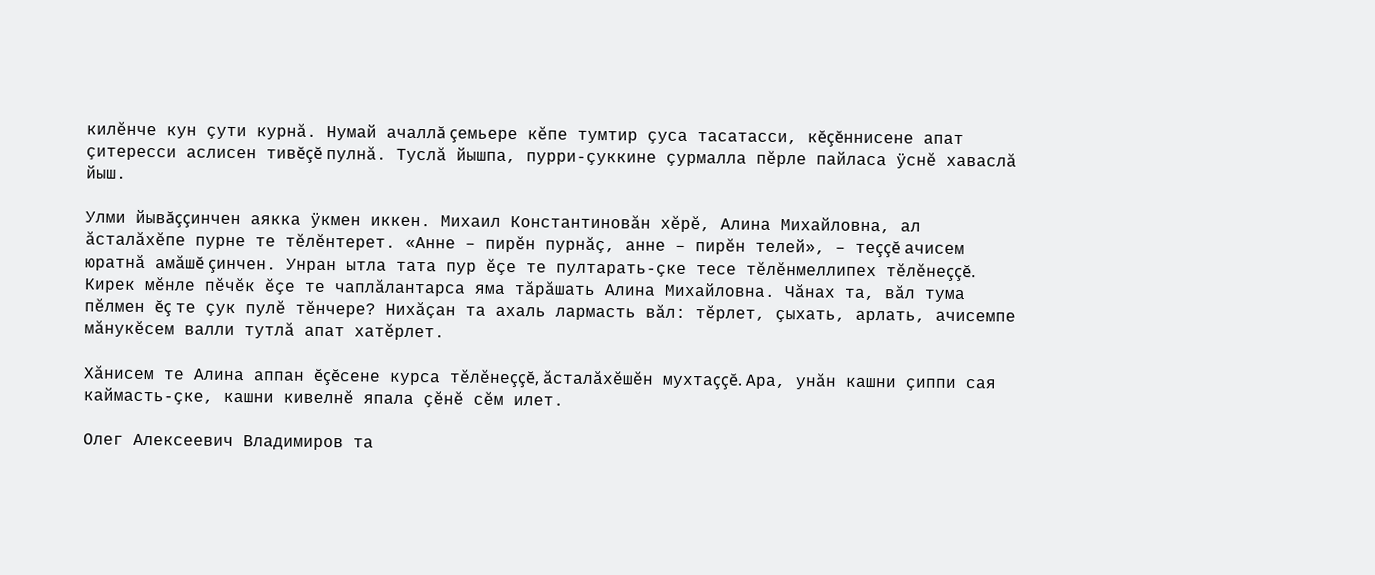килĕнче кун çути курнă. Нумай ачаллă çемьере кĕпе тумтир çуса тасатасси, кĕçĕннисене апат çитересси аслисен тивĕçĕ пулнă. Туслă йышпа, пурри-çуккине çурмалла пĕрле пайласа ÿснĕ хаваслă йыш.

Улми йывăççинчен аякка ÿкмен иккен. Михаил Константиновăн хĕрĕ, Алина Михайловна, ал ăсталăхĕпе пурне те тĕлĕнтерет. «Анне – пирĕн пурнăç, анне – пирĕн телей», – теççĕ ачисем юратнă амăшĕ çинчен. Унран ытла тата пур ĕçе те пултарать-çке тесе тĕлĕнмеллипех тĕлĕнеççĕ. Кирек мĕнле пĕчĕк ĕçе те чаплăлантарса яма тăрăшать Алина Михайловна. Чăнах та, вăл тума пĕлмен ĕç те çук пулĕ тĕнчере? Нихăçан та ахаль лармасть вăл: тĕрлет, çыхать, арлать, ачисемпе мăнукĕсем валли тутлă апат хатĕрлет.

Хăнисем те Алина аппан ĕçĕсене курса тĕлĕнеççĕ, ăсталăхĕшĕн мухтаççĕ. Ара, унăн кашни çиппи сая каймасть-çке, кашни кивелнĕ япала çĕнĕ сĕм илет.

Олег Алексеевич Владимиров та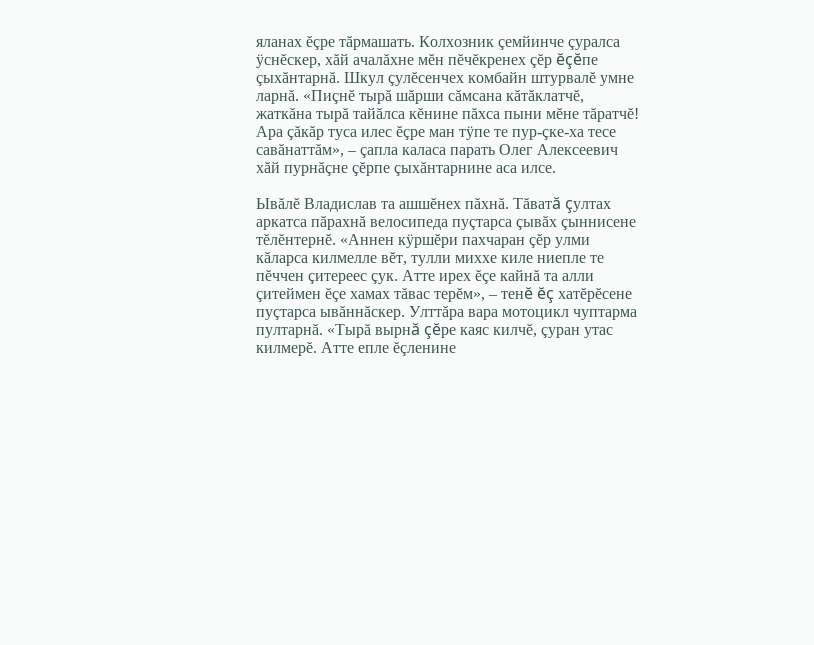яланах ĕçре тăрмашать. Колхозник çемйинче çуралса ÿснĕскер, хăй ачалăхне мĕн пĕчĕкренех çĕр ĕçĕпе çыхăнтарнă. Шкул çулĕсенчех комбайн штурвалĕ умне ларнă. «Пиçнĕ тырă шăрши сăмсана кăтăклатчĕ, жаткăна тырă тайăлса кĕнине пăхса пыни мĕне тăратчĕ! Ара çăкăр туса илес ĕçре ман тÿпе те пур-çке-ха тесе савăнаттăм», – çапла каласа парать Олег Алексеевич хăй пурнăçне çĕрпе çыхăнтарнине аса илсе.

Ывăлĕ Владислав та ашшĕнех пăхнă. Тăватă çултах аркатса пăрахнă велосипеда пуçтарса çывăх çыннисене тĕлĕнтернĕ. «Аннен кÿршĕри пахчаран çĕр улми кăларса килмелле вĕт, тулли миххе киле ниепле те пĕччен çитереес çук. Атте ирех ĕçе кайнă та алли çитеймен ĕçе хамах тăвас терĕм», – тенĕ ĕç хатĕрĕсене пуçтарса ывăннăскер. Улттăра вара мотоцикл чуптарма пултарнă. «Тырă вырнă çĕре каяс килчĕ, çуран утас килмерĕ. Атте епле ĕçленине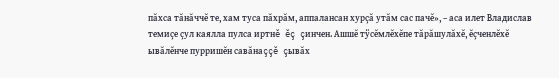пăхса тăнăччĕ те, хам туса пăхрăм, аппалансан хурçă утăм сас пачĕ», – аса илет Владислав темиçе çул каялла пулса иртнĕ ĕç çинчен. Ашшĕ тÿсĕмлĕхĕпе тăрăшулăхĕ, ĕçченлĕхĕ ывăлĕнче пурришĕн савăнаççĕ çывăх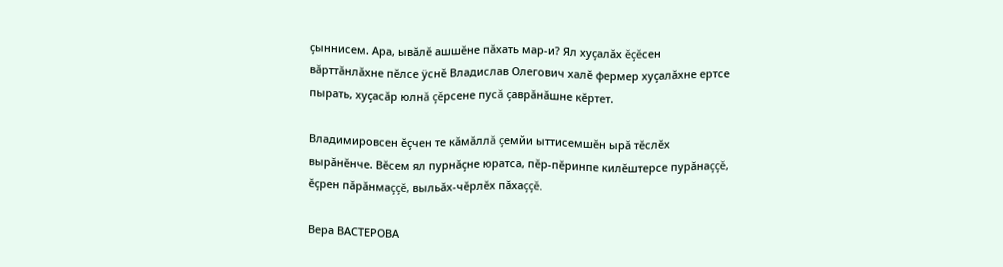çыннисем. Ара, ывăлĕ ашшĕне пăхать мар-и? Ял хуçалăх ĕçĕсен вăрттăнлăхне пĕлсе ÿснĕ Владислав Олегович халĕ фермер хуçалăхне ертсе пырать, хуçасăр юлнă çĕрсене пусă çаврăнăшне кĕртет.

Владимировсен ĕçчен те кăмăллă çемйи ыттисемшĕн ырă тĕслĕх вырăнĕнче. Вĕсем ял пурнăçне юратса, пĕр-пĕринпе килĕштерсе пурăнаççĕ, ĕçрен пăрăнмаççĕ, выльăх-чĕрлĕх пăхаççĕ.

Вера ВАСТЕРОВА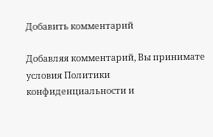Добавить комментарий

Добавляя комментарий, Вы принимате условия Политики конфиденциальности и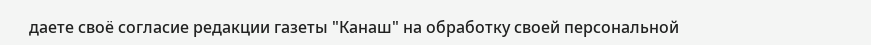даете своё согласие редакции газеты "Канаш" на обработку своей персональной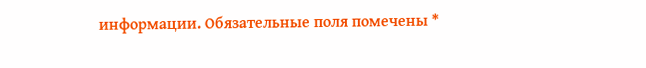информации. Обязательные поля помечены *